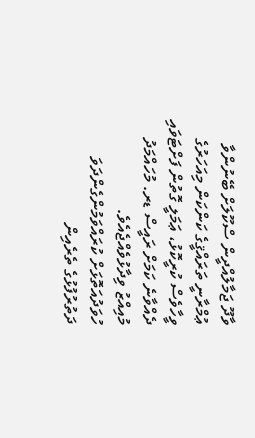ވާދޫ ޖަމާލުއްދީން ސްކޫލަށް ބޭނުންވާ ޢުމްރާނީ ތަރައްޤީގެ ކަންކަން މިއަހަރުގެ ވީހާވެސް ކުރީކޮޅު، ޢަމަލީ ގޮތުން ފަށްޓަވައި ދެއްވާނެ ކަމަށް ރައީސް ޑރ. މުހައްމަދު މުއިއްޒު ވިދާޅުވެއްޖެއެވެ.
ހުވަދުއަތޮޅަށް ކުރައްވަމުންގެންދަވަ ދަތުރުފުޅުގެ ތެރެއިން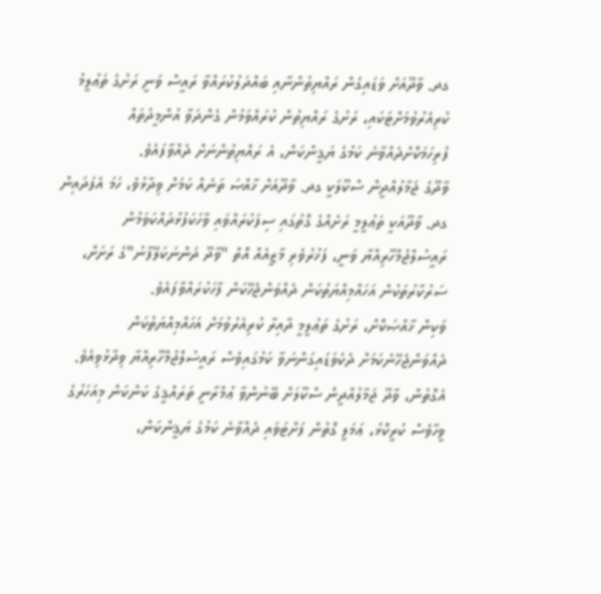ގދ. ވާދޫއަށް ވަޑައިގެން ރައްޔިތުންނާއި ބައްދަލުކުރައްވާ ރައީސް ވަނީ ރަށުގެ ތަޢުލީމު ކުރިއެރުވުމަށްޓަކައި، ރަށުގެ ރައްޔިތުން ކުރައްވަމުން ގެންދަވާ އުންމީދުތައް ފުރިހަމަކޮށްދެއްވާނެ ކަމުގެ ޔަޤީންކަން، އެ ރައްޔިތުންނަށް ދެއްވާފައެވެ.
ވާދޫގެ ޖަމާލުއްދީން ސްކޫލަކީ ގދ. ވާދޫއަށް ޚާއްޞަ ތަނެއް ކަމަށް ވިދާޅުވެ، ހަމަ އެފަދައިން ގދ. ވާދޫއަކީ ތަޢުލީމީ ރަށެއްގެ ގޮތުގައި ސިފަކުރައްވައި ވާހަކަފުޅުދައްކަވަމުން ރައީސުލްޖުމްހޫރިއްޔާ ވަނީ، ފަޚުރުވެރި މާޒީއެއް އޮތް "ވާދޫ ދަންނަކަލޭފާނު"ގެ ރަށަށް، ސަރުކާރުތަކުން އަހައްމިއްޔަތުކަން ދެއްވަންޖެހޭކަން ފާހަކުރައްވާފައެވެ.
ވަކިން ޚާއްޞަކޮށް، ރަށުގެ ތަޢުލީމީ ދާއިރާ ކުރިއެރުވުމަށް އަހައްމިއްޔަތުކަން ދެއްވަންޖެހޭނެކަމަށް ދެކެވަޑައިގަންނަވާ ކަމުގައިވެސް ރައީސުލްޖުމްހޫރިއްޔާ ވިދާޅުވިއެވެ. އެގޮތުން، ވާދޫ ޖަމާލުއްދީން ސްކޫލަށް ބޭނުންވާ ޢުމްރާނީ ތަރައްޤީގެ ކަންކަން މިއަހަރުގެ ވީހާވެސް ކުރީކޮޅު، ޢަމަލީ ގޮތުން ފަށްޓަވައި ދެއްވާނެ ކަމުގެ ޔަޤީންކަން،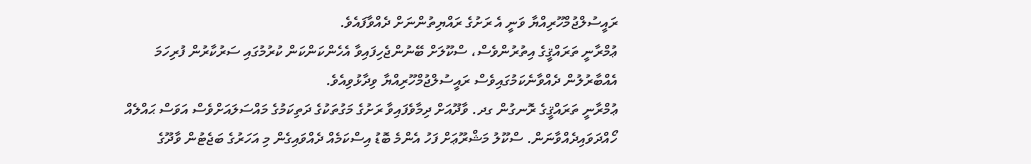ރައީސުލްޖުމްހޫރިއްޔާ ވަނީ އެ ރަށުގެ ރައްޔިތުންނަށް ދެއްވާފައެވެ.
ޢުމްރާނީ ތަރައްޤީގެ އިތުރުންވެސް، ސްކޫލަށް ބޭނުންޖެހިފައިވާ އެހެންކަންކަން ކުރުމުގައި ސަރުކާރުން ފުރިހަމަ އެއްބާރުލުން ދެއްވާނެކަމުގައިވެސް ރައީސުލްޖުމްހޫރިއްޔާ ވިދާޅުވިއެވެ.
ޢުމްރާނީ ތަރައްޤީގެ ރޮނގުން ގދ. ވާދޫއަށް ދިމާވެފައިވާ ރަށުގެ މަގުތަކުގެ ދަތިކަމުގެ މައްސަލައަށްވެސް އަވަސް ޙައްލެއް ހޯއްދަވައިދެއްވާނަން. ސްކޫލު މަޝްރޫޢަށް ފަހު އެންމެ ބޮޑު އިސްކަމެއް ދެއްވައިގެން މި އަހަރުގެ ބަޖެޓުން ވާދޫގެ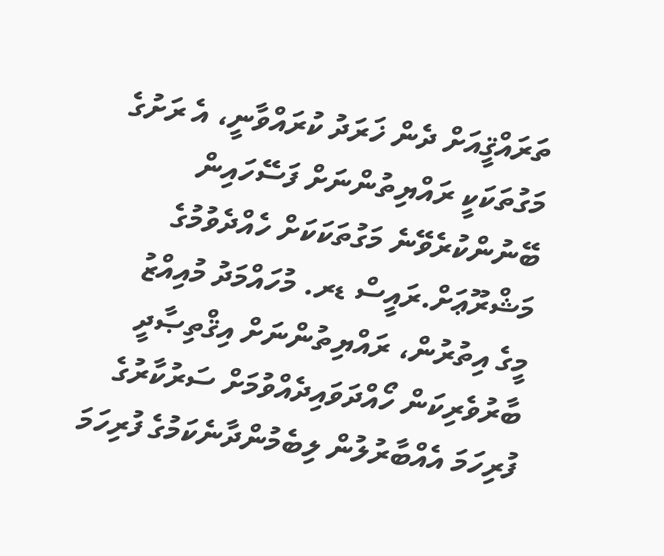ތަރައްޤީއަށް ދެން ޚަރަދު ކުރައްވާނީ، އެ ރަށުގެ މަގުތަކަކީ ރައްޔިތުންނަށް ފަސޭހައިން ބޭނުންކުރެވޭނެ މަގުތަކަކަށް ހެއްދެވުމުގެ މަޝްރޫޢަށް.ރައީސް ޑރ. މުހައްމަދު މުއިއްޒު
މީގެ އިތުރުން، ރައްޔިތުންނަށް އިޤްތިޞާދީ ބާރުވެރިކަން ހޯއްދަވައިދެއްވުމަށް ސަރުކާރުގެ ފުރިހަމަ އެއްބާރުލުން ލިބެމުންދާނެކަމުގެ ފުރިހަމަ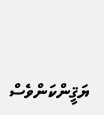ޔަޤީންކަންވެސް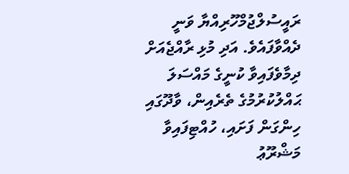ރައީސުލްޖުމްހޫރިއްޔާ ވަނީ ދެއްވާފައެވެ. އަދި މުޅި ރާއްޖެއަށް ދިމާވެފައިވާ ކުނީގެ މައްސަލަ ޙައްލުކުރުމުގެ ތެރެއިން، ވާދޫގައި ހިންގަން ފަށައި، ހުއްޓިފައިވާ މަޝްރޫޢު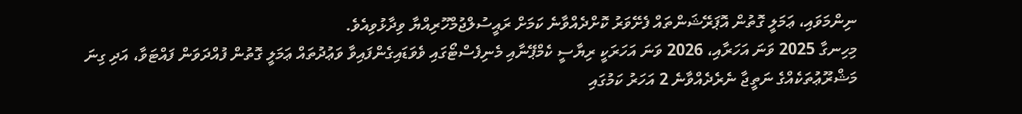ނިންމަވައި، ޢަމަލީ ގޮތުން އޮޕަރޭޝަންތައް ފެށޭވަރު ކޮށްދެއްވާނެ ކަމަށް ރައީސުލްޖުމްހޫރިއްޔާ ވިދާޅުވިއެވެ.
މިހިނގާ 2025 ވަނަ އަހަރާއި، 2026 ވަނަ އަހަރަކީ ރިޔާސީ ކެމްޕޭނާއި މެނިފެސްޓޯގައި ވެވަޑައިގެންފައިވާ ވަޢުދުތައް ޢަމަލީ ގޮތުން ފުއްދަވަން ފައްޓަވާ، އަދި ގިނަ މަޝްރޫޢުތަކެއްގެ ނަތީޖާ ނެރެދެއްވާނެ 2 އަހަރު ކަމުގައި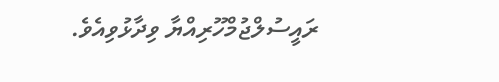ރައީސުލްޖުމްހޫރިއްޔާ ވިދާޅުވިއެވެ.